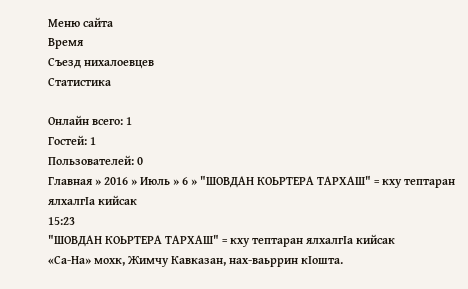Меню сайта
Время
Съезд нихалоевцев
Статистика

Онлайн всего: 1
Гостей: 1
Пользователей: 0
Главная » 2016 » Июль » 6 » "ШОВДАН КОЬРТЕРА ТАРХАШ" = кху тептаран ялхалгIа кийсак
15:23
"ШОВДАН КОЬРТЕРА ТАРХАШ" = кху тептаран ялхалгIа кийсак
«Са-На» мохк, Жимчу Кавказан, нах-ваьррин кIошта.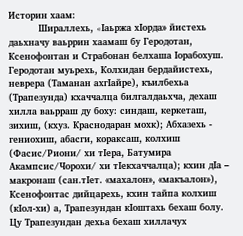Историн хаам:
          Шираллехь, «Iаьржа хIорда» йистехь даьхначу ваьррин хаамаш бу Геродотан, Ксенофонтан и Страбонан белхаша Iорабохуш. Геродотан муьрехь, Колхидан бердайистехь, неврера (Таманан ахгIайре), къилбехьа (Трапезунда) кхаччалца билгалдаьхча, дехаш хилла ваьрраш ду боху: синдаш, керкеташ, зихиш, (кхуз. Краснодаран мохк); Абхазехь - гениохиш, абасги, кораксаш, колхиш (Фасис/Риони/ хи тIера, Батумира Акампсис/Чорохи/ хи тIекхаччалца); кхин дIа – макронаш (сан.тIет. «махалон», «макъалон»), Ксенофонтас дийцарехь, кхин тайпа колхиш (кIол-хи) а, Трапезундан кIоштахь бехаш болу.
Цу Трапезундан дехьа бехаш хиллачух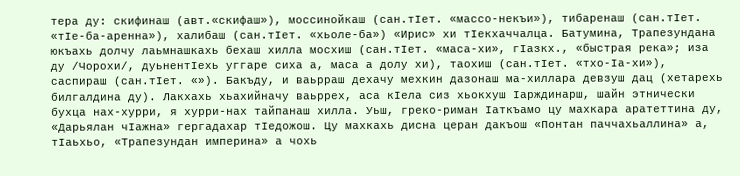тера ду: скифинаш (авт.«скифаш»), моссинойкаш (сан.тIет. «массо-некъи»), тибаренаш (сан.тIет. «тIе-ба-аренна»), халибаш (сан.тIет. «хьоле-ба») «Ирис» хи тIекхаччалца. Батумина, Трапезундана юкъахь долчу лаьмнашкахь бехаш хилла мосхиш (сан.тIет. «маса-хи», гIазкх., «быстрая река»; иза ду /Чорохи/, дуьнентIехь уггаре сиха а, маса а долу хи), таохиш (сан.тIет. «тхо-Iа-хи»), саспираш (сан.тIет. «»). Бакъду, и ваьрраш дехачу мехкин дазонаш ма-хиллара девзуш дац (хетарехь билгалдина ду). Лакхахь хьахийначу ваьррех, аса кIела сиз хьокхуш Iарждинарш, шайн этнически бухца нах-хурри, я хурри-нах тайпанаш хилла. Уьш, греко-риман Iаткъамо цу махкара аратеттина ду, «Дарьялан чIажна» гергадахар тIедожош. Цу махкахь дисна церан дакъош «Понтан паччахьаллина» а, тIаьхьо, «Трапезундан империна» а чохь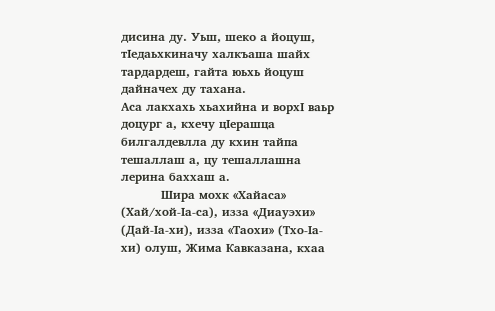дисина ду. Уьш, шеко а йоцуш, тIедаьхкиначу халкъаша шайх тардардеш, гайта юьхь йоцуш дайначех ду тахана.
Аса лакхахь хьахийна и ворхI ваьр доцург а, кхечу цIерашца билгалдевлла ду кхин тайпа тешаллаш а, цу тешаллашна лерина баххаш а.
          Шира мохк «Хайаса» (Хай/хой-Iа-са), изза «Диауэхи» (Дай-Iа-хи), изза «Таохи» (Тхо-Iа-хи) олуш, Жима Кавказана, кхаа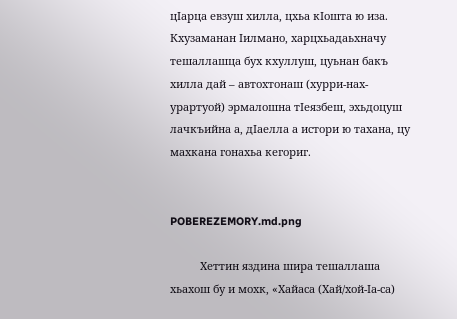цIарца евзуш хилла, цхьа кIошта ю иза. Кхузаманан Iилмано, харцхьадаьхначу тешаллашца бух кхуллуш, цуьнан бакъ хилла дай – автохтонаш (хурри-нах-урартуой) эрмалошна тIеязбеш, эхьдоцуш лачкъийна а, дIаелла а истори ю тахана, цу махкана гонахьа кегориг.


POBEREZEMORY.md.png

          Хеттин яздина шира тешаллаша хьахош бу и мохк, «Хайаса (Хай/хой-Iа-са)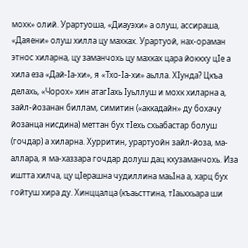мохк» олий. Урартуоша, «Диауэхи» а олуш, ассираша, «Даяени» олуш хилла цу махках. Урартуой, нах-ораман этнос хиларна, цу заманчохь цу махках цара йоккху цIе а хила еза «Дай-Iа-хи», я «Тхо-Iа-хи» аьлла. ХIунда? Цкъа делахь, «Чорох» хин атагIахь Iуьллуш и мохк хиларна а, зайл-йозанан биллам, симитин («аккадайн» ду бохачу йозанца нисдина) меттан бух тIехь схьабастар болуш (гочдар) а хиларна. Хурритин, урартуойн зайл-йоза, ма-аллара, я ма-хаззара гочдар долуш дац кхузаманчохь. Иза иштта хилча, цу цIерашна чудиллина маьIна а, харц бух гойтуш хира ду. Хинццалца (къаьсттина, тIаьххьара ши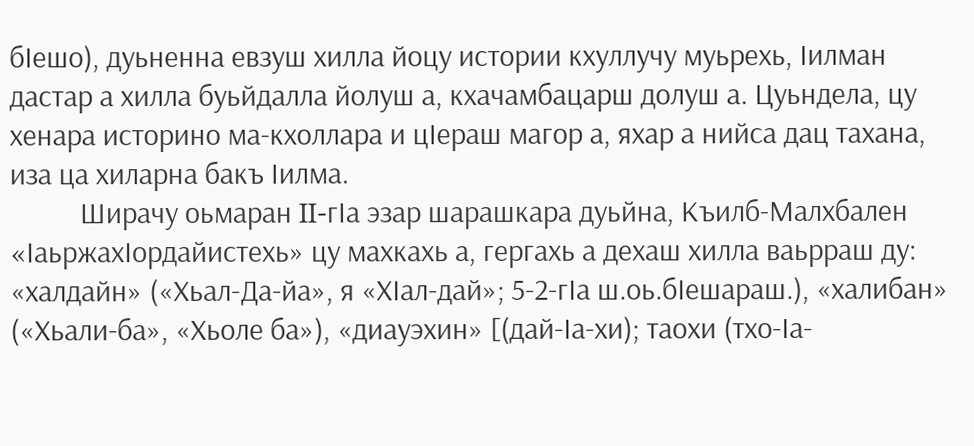бIешо), дуьненна евзуш хилла йоцу истории кхуллучу муьрехь, Iилман дастар а хилла буьйдалла йолуш а, кхачамбацарш долуш а. Цуьндела, цу хенара историно ма-кхоллара и цIераш магор а, яхар а нийса дац тахана, иза ца хиларна бакъ Iилма.
          Ширачу оьмаран II-гIа эзар шарашкара дуьйна, Къилб-Малхбален «IаьржахIордайистехь» цу махкахь а, гергахь а дехаш хилла ваьрраш ду: «халдайн» («Хьал-Да-йа», я «ХIал-дай»; 5-2-гIа ш.оь.бIешараш.), «халибан» («Хьали-ба», «Хьоле ба»), «диауэхин» [(дай-Iа-хи); таохи (тхо-Iа-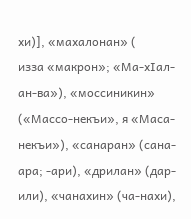хи)], «махалонан» (
изза «макрон»; «Ма-хIал-ан-ва»), «моссиникин» («Массо-некъи», я «Маса-некъи»), «санаран» (сана-ара; -ари), «дрилан» (дар-или), «чанахин» (ча-нахи),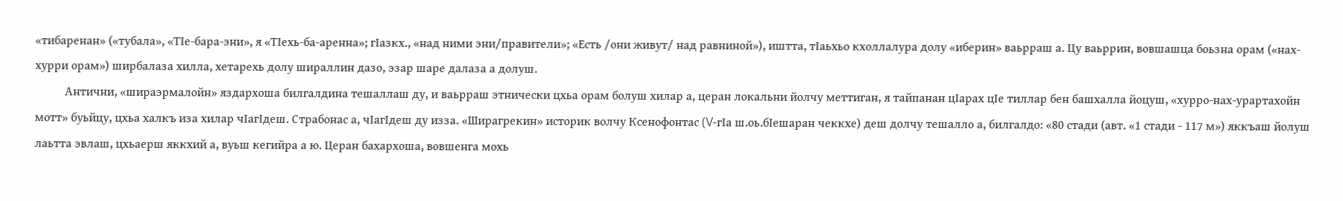«тибаренан» («тубала», «ТIе-бара-эни», я «ТIехь-ба-аренна»; гIазкх., «над ними эни/правители»; «Есть /они живут/ над равниной»), иштта, тIаьхьо кхоллалура долу «иберин» ваьрраш а. Цу ваьррин, вовшашца боьзна орам («нах-хурри орам») ширбалаза хилла, хетарехь долу шираллин дазо, эзар шаре далаза а долуш.
          Антични, «шираэрмалойн» яздархоша билгалдина тешаллаш ду, и ваьрраш этнически цхьа орам болуш хилар а, церан локальни йолчу меттиган, я тайпанан цIарах цIе тиллар бен башхалла йоцуш, «хурро-нах-урартахойн мотт» буьйцу, цхьа халкъ иза хилар чIагIдеш. Страбонас а, чIагIдеш ду изза. «Ширагрекин» историк волчу Ксенофонтас (V-гIа ш.оь.бIешаран чеккхе) деш долчу тешалло а, билгалдо: «80 стади (авт. «1 стади - 117 м») яккъаш йолуш лаьтта эвлаш, цхьаерш яккхий а, вуьш кегийра а ю. Церан бахархоша, вовшенга мохь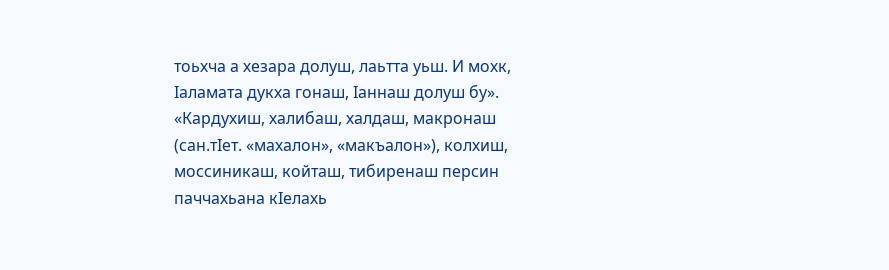тоьхча а хезара долуш, лаьтта уьш. И мохк, Iаламата дукха гонаш, Iаннаш долуш бу». «Кардухиш, халибаш, халдаш, макронаш (сан.тIет. «махалон», «макъалон»), колхиш, моссиникаш, койташ, тибиренаш персин паччахьана кIелахь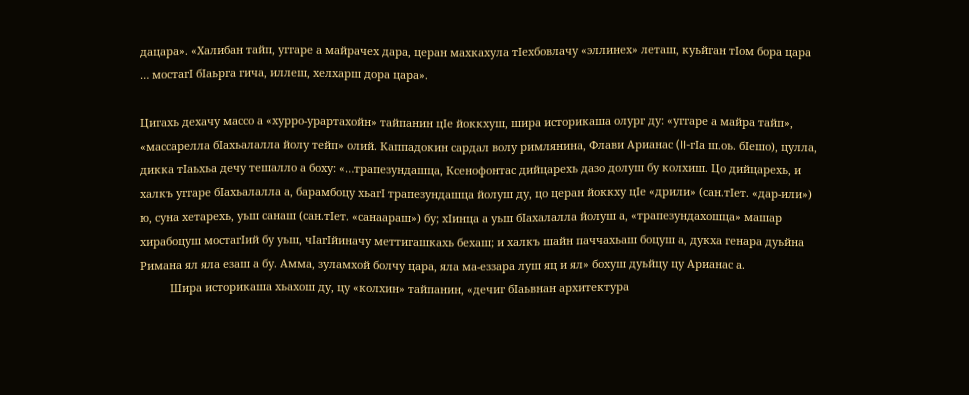дацара». «Халибан тайп, уггаре а майрачех дара, церан махкахула тIехбовлачу «эллинех» леташ, куьйган тIом бора цара … мостагI бIаьрга гича, иллеш, хелхарш дора цара».

Цигахь дехачу массо а «хурро-урартахойн» тайпанин цIе йоккхуш, шира историкаша олург ду: «уггаре а майра тайп», «массарелла бIахьалалла йолу тейп» олий. Каппадокин сардал волу римлянина, Флави Арианас (II-гIа ш.оь. бIешо), цулла, дикка тIаьхьа дечу тешалло а боху: «…трапезундашца, Ксенофонтас дийцарехь дазо долуш бу колхиш. Цо дийцарехь, и халкъ уггаре бIахьалалла а, барамбоцу хьагI трапезундашца йолуш ду, цо церан йоккху цIе «дрили» (сан.тIет. «дар-или») ю, суна хетарехь, уьш санаш (сан.тIет. «санаараш») бу; хIинца а уьш бIахалалла йолуш а, «трапезундахошца» машар хирабоцуш мостагIий бу уьш, чIагIйиначу меттигашкахь бехаш; и халкъ шайн паччахьаш боцуш а, дукха генара дуьйна Римана ял яла езаш а бу. Амма, зуламхой болчу цара, яла ма-еззара луш яц и ял» бохуш дуьйцу цу Арианас а.
          Шира историкаша хьахош ду, цу «колхин» тайпанин, «дечиг бIаьвнан архитектура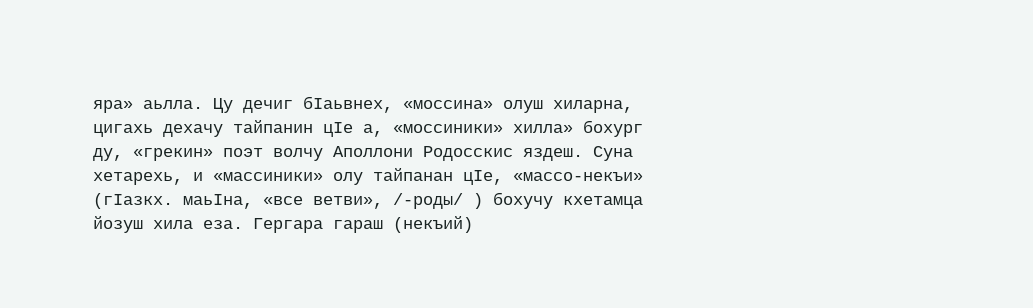яра» аьлла. Цу дечиг бIаьвнех, «моссина» олуш хиларна, цигахь дехачу тайпанин цIе а, «моссиники» хилла» бохург ду, «грекин» поэт волчу Аполлони Родосскис яздеш. Суна хетарехь, и «массиники» олу тайпанан цIе, «массо-некъи» (гIазкх. маьIна, «все ветви», /-роды/ ) бохучу кхетамца йозуш хила еза. Гергара гараш (некъий)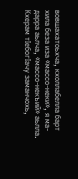вовшахатоьхча, кхоллабелла барт хила беза иза «массо-неки», я ма-дарра аьлча, «массо-некъий» аьлла. Кхерам тIебогIачу заманчохь,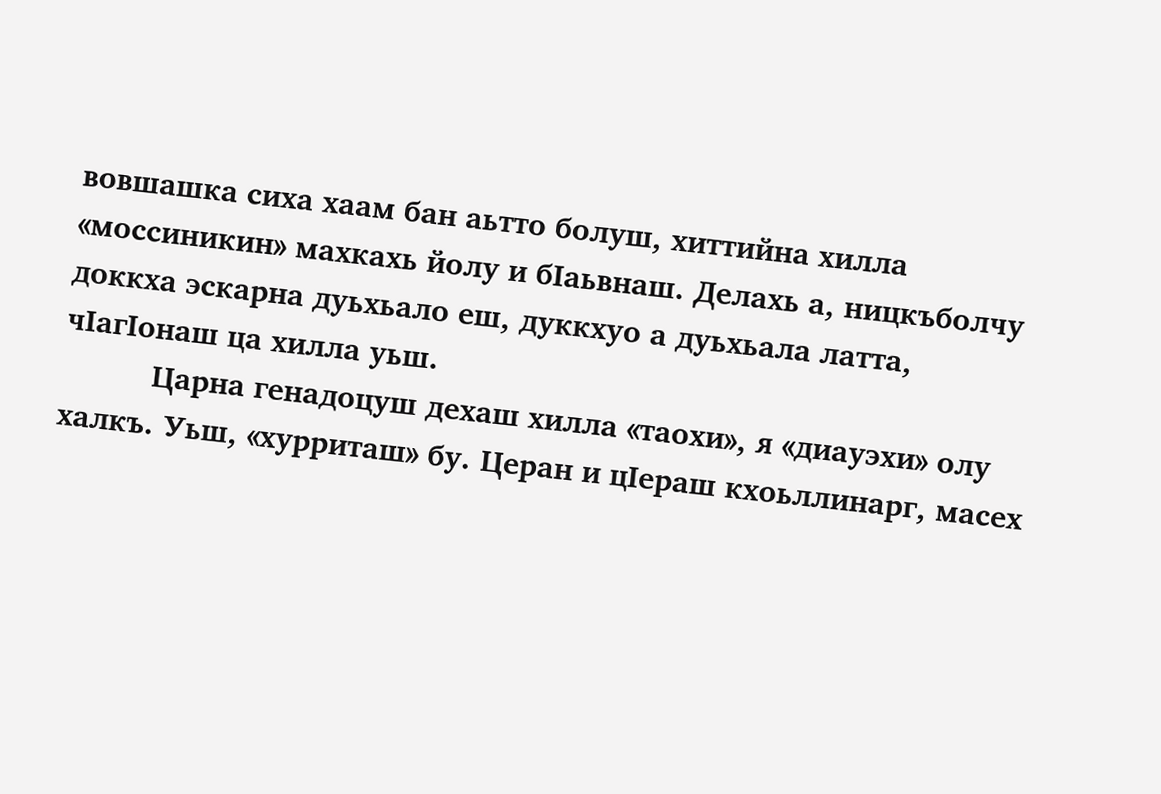вовшашка сиха хаам бан аьтто болуш, хиттийна хилла «моссиникин» махкахь йолу и бIаьвнаш. Делахь а, ницкъболчу доккха эскарна дуьхьало еш, дуккхуо а дуьхьала латта, чIагIонаш ца хилла уьш.
          Царна генадоцуш дехаш хилла «таохи», я «диауэхи» олу халкъ. Уьш, «хурриташ» бу. Церан и цIераш кхоьллинарг, масех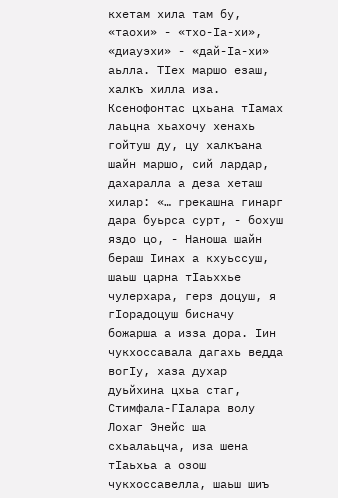кхетам хила там бу, «таохи» - «тхо-Iа-хи», «диауэхи» - «дай-Iа-хи» аьлла. ТIех маршо езаш, халкъ хилла иза.
Ксенофонтас цхьана тIамах лаьцна хьахочу хенахь гойтуш ду, цу халкъана шайн маршо, сий лардар, дахаралла а деза хеташ хилар: «… грекашна гинарг дара буьрса сурт, - бохуш яздо цо, - Наноша шайн бераш Iинах а кхуьссуш, шаьш царна тIаьххье чулерхара, герз доцуш, я гIорадоцуш бисначу божарша а изза дора. Iин чукхоссавала дагахь ведда вогIу, хаза духар дуьйхина цхьа стаг, Стимфала-ГIалара волу Лохаг Энейс ша схьалаьцча, иза шена тIаьхьа а озош чукхоссавелла, шаьш шиъ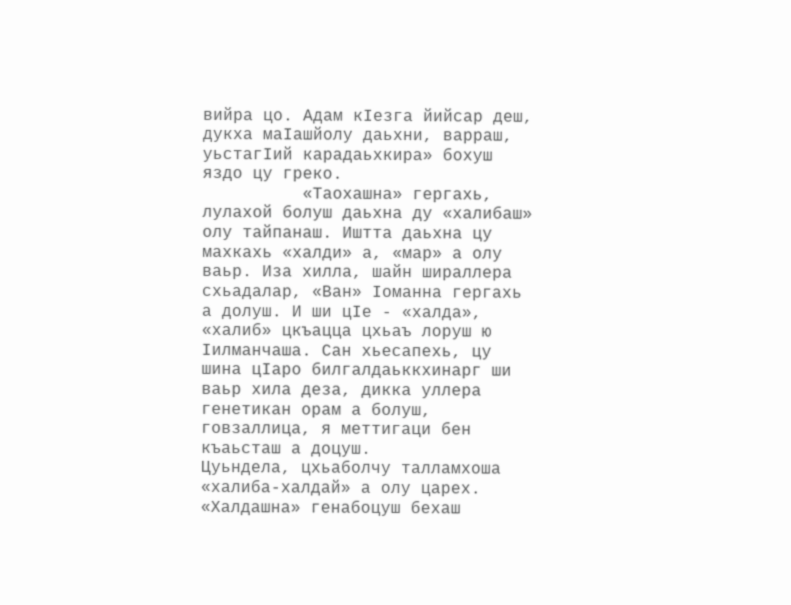вийра цо. Адам кIезга йийсар деш, дукха маIашйолу даьхни, варраш, уьстагIий карадаьхкира» бохуш яздо цу греко.
          «Таохашна» гергахь, лулахой болуш даьхна ду «халибаш» олу тайпанаш. Иштта даьхна цу махкахь «халди» а, «мар» а олу ваьр. Иза хилла, шайн шираллера схьадалар, «Ван» Iоманна гергахь а долуш. И ши цIе - «халда», «халиб» цкъацца цхьаъ лоруш ю Iилманчаша. Сан хьесапехь, цу шина цIаро билгалдаьккхинарг ши ваьр хила деза, дикка уллера генетикан орам а болуш, говзаллица, я меттигаци бен къаьсташ а доцуш.
Цуьндела, цхьаболчу талламхоша «халиба-халдай» а олу царех. «Халдашна» генабоцуш бехаш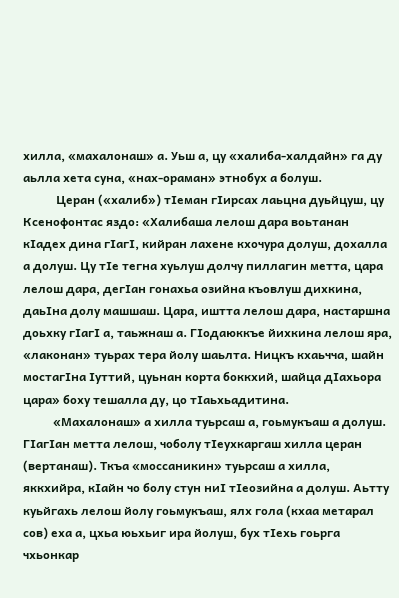хилла, «махалонаш» а. Уьш а, цу «халиба-халдайн» га ду аьлла хета суна, «нах-ораман» этнобух а болуш.
           Церан («халиб») тIеман гIирсах лаьцна дуьйцуш, цу Ксенофонтас яздо: «Халибаша лелош дара воьтанан кIадех дина гIагI, кийран лахене кхочура долуш, дохалла а долуш. Цу тIе тегна хуьлуш долчу пиллагин метта, цара лелош дара, дегIан гонахьа озийна къовлуш дихкина, даьIна долу машшаш. Цара, иштта лелош дара, настаршна доьхку гIагI а, таьжнаш а. ГIодаюккъе йихкина лелош яра, «лаконан» туьрах тера йолу шаьлта. Ницкъ кхаьчча, шайн мостагIна Iуттий, цуьнан корта боккхий, шайца дIахьора цара» боху тешалла ду, цо тIаьхьадитина.
          «Махалонаш» а хилла туьрсаш а, гоьмукъаш а долуш. ГIагIан метта лелош, чоболу тIеухкаргаш хилла церан (вертанаш). Ткъа «моссаникин» туьрсаш а хилла, яккхийра, кIайн чо болу стун ниI тIеозийна а долуш. Аьтту куьйгахь лелош йолу гоьмукъаш, ялх гола (кхаа метарал сов) еха а, цхьа юьхьиг ира йолуш, бух тIехь гоьрга чхьонкар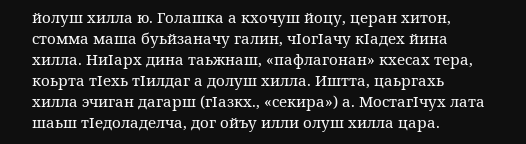йолуш хилла ю. Голашка а кхочуш йоцу, церан хитон, стомма маша буьйзаначу галин, чIогIачу кIадех йина хилла. НиIарх дина таьжнаш, «пафлагонан» кхесах тера, коьрта тIехь тIилдаг а долуш хилла. Иштта, цаьргахь хилла эчиган дагарш (гIазкх., «секира») а. МостагIчух лата шаьш тIедоладелча, дог ойъу илли олуш хилла цара.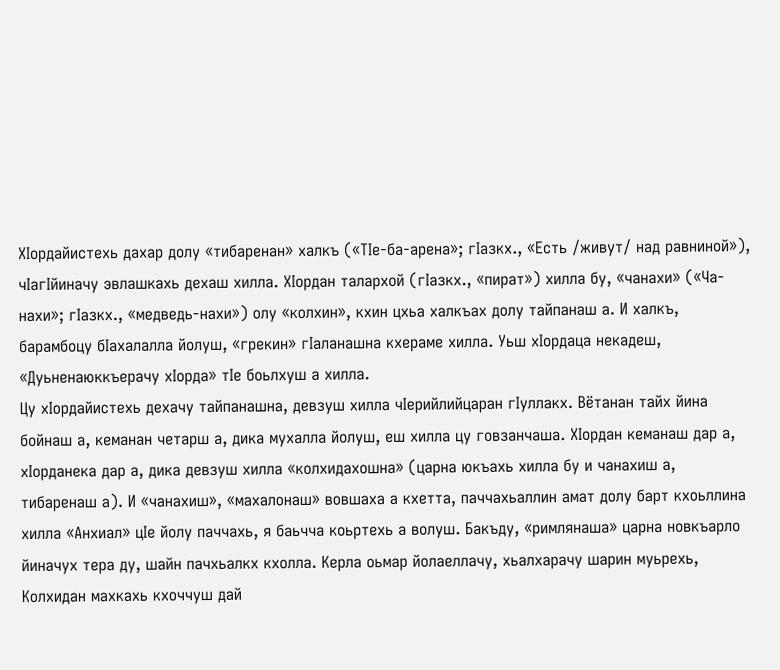ХIордайистехь дахар долу «тибаренан» халкъ («ТIе-ба-арена»; гIазкх., «Есть /живут/ над равниной»), чIагIйиначу эвлашкахь дехаш хилла. ХIордан талархой (гIазкх., «пират») хилла бу, «чанахи» («Ча-нахи»; гIазкх., «медведь-нахи») олу «колхин», кхин цхьа халкъах долу тайпанаш а. И халкъ, барамбоцу бIахалалла йолуш, «грекин» гIаланашна кхераме хилла. Уьш хIордаца некадеш, «Дуьненаюккъерачу хIорда» тIе боьлхуш а хилла.
Цу хIордайистехь дехачу тайпанашна, девзуш хилла чIерийлийцаран гIуллакх. Вётанан тайх йина бойнаш а, кеманан четарш а, дика мухалла йолуш, еш хилла цу говзанчаша. ХIордан кеманаш дар а, хIорданека дар а, дика девзуш хилла «колхидахошна» (царна юкъахь хилла бу и чанахиш а, тибаренаш а). И «чанахиш», «махалонаш» вовшаха а кхетта, паччахьаллин амат долу барт кхоьллина хилла «Анхиал» цIе йолу паччахь, я баьчча коьртехь а волуш. Бакъду, «римлянаша» царна новкъарло йиначух тера ду, шайн пачхьалкх кхолла. Керла оьмар йолаеллачу, хьалхарачу шарин муьрехь, Колхидан махкахь кхоччуш дай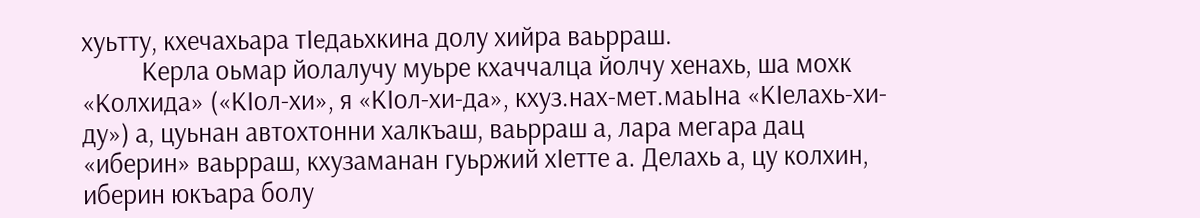хуьтту, кхечахьара тIедаьхкина долу хийра ваьрраш.
          Керла оьмар йолалучу муьре кхаччалца йолчу хенахь, ша мохк «Колхида» («КIол-хи», я «КIол-хи-да», кхуз.нах-мет.маьIна «КIелахь-хи-ду») а, цуьнан автохтонни халкъаш, ваьрраш а, лара мегара дац «иберин» ваьрраш, кхузаманан гуьржий хIетте а. Делахь а, цу колхин, иберин юкъара болу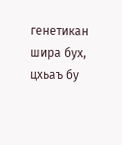генетикан шира бух, цхьаъ бу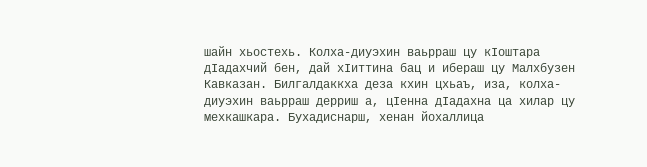шайн хьостехь. Колха-диуэхин ваьрраш цу кIоштара дIадахчий бен, дай хIиттина бац и ибераш цу Малхбузен Кавказан. Билгалдаккха деза кхин цхьаъ, иза, колха-диуэхин ваьрраш дерриш а, цIенна дIадахна ца хилар цу мехкашкара. Бухадиснарш, хенан йохаллица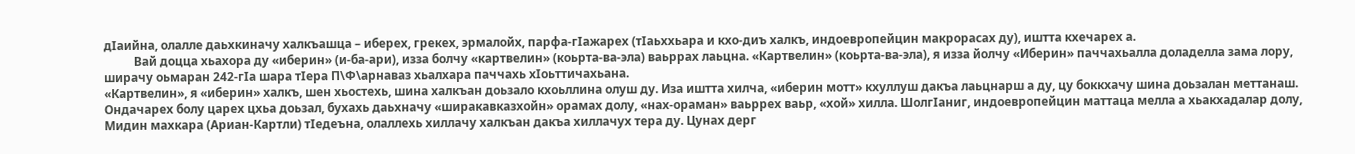дIаийна, олалле даьхкиначу халкъашца – иберех, грекех, эрмалойх, парфа-гIажарех (тIаьххьара и кхо-диъ халкъ, индоевропейцин макрорасах ду), иштта кхечарех а.
          Вай доцца хьахора ду «иберин» (и-ба-ари), изза болчу «картвелин» (коьрта-ва-эла) ваьррах лаьцна. «Картвелин» (коьрта-ва-эла), я изза йолчу «Иберин» паччахьалла доладелла зама лору, ширачу оьмаран 242-гIа шара тIера П\Ф\арнаваз хьалхара паччахь хIоьттичахьана.
«Картвелин», я «иберин» халкъ, шен хьостехь, шина халкъан доьзало кхоьллина олуш ду. Иза иштта хилча, «иберин мотт» кхуллуш дакъа лаьцнарш а ду, цу боккхачу шина доьзалан меттанаш. Ондачарех болу царех цхьа доьзал, бухахь даьхначу «ширакавказхойн» орамах долу, «нах-ораман» ваьррех ваьр, «хой» хилла. ШолгIаниг, индоевропейцин маттаца мелла а хьакхадалар долу, Мидин махкара (Ариан-Картли) тIедеъна, олаллехь хиллачу халкъан дакъа хиллачух тера ду. Цунах дерг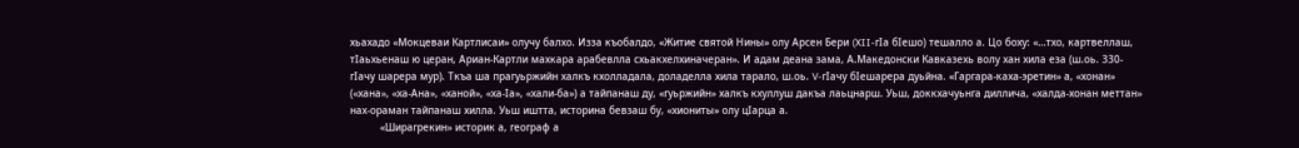хьахадо «Мокцеваи Картлисаи» олучу балхо. Изза къобалдо, «Житие святой Нины» олу Арсен Бери (XII-гIа бIешо) тешалло а. Цо боху: «…тхо, картвеллаш, тIаьхьенаш ю церан, Ариан-Картли махкара арабевлла схьакхелхиначеран». И адам деана зама, А.Македонски Кавказехь волу хан хила еза (ш.оь. 330-гIачу шарера мур). Ткъа ша прагуьржийн халкъ кхолладала, доладелла хила тарало, ш.оь. V-гIачу бIешарера дуьйна. «Гаргара-каха-эретин» а, «хонан» («хана», «ха-Ана», «ханой», «ха-Iа», «хали-ба») а тайпанаш ду, «гуьржийн» халкъ кхуллуш дакъа лаьцнарш. Уьш, доккхачуьнга диллича, «халда-хонан меттан» нах-ораман тайпанаш хилла. Уьш иштта, историна бевзаш бу, «хиониты» олу цIарца а.
          «Ширагрекин» историк а, географ а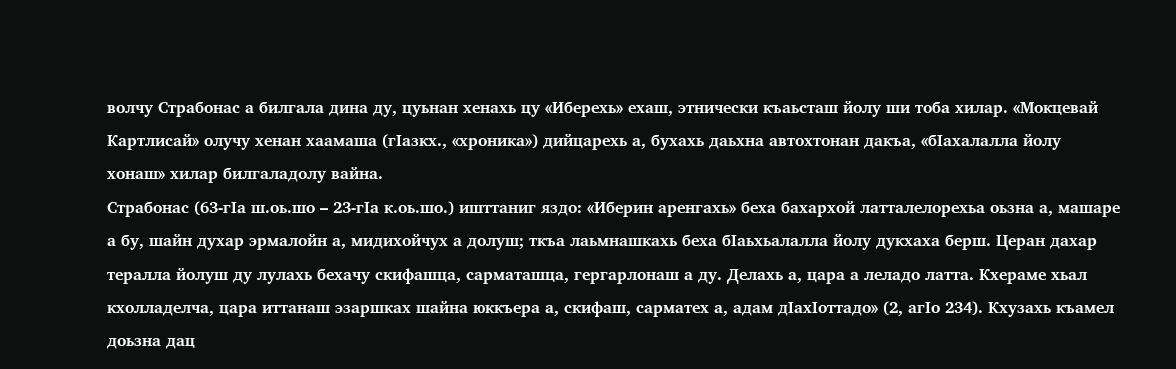волчу Страбонас а билгала дина ду, цуьнан хенахь цу «Иберехь» ехаш, этнически къаьсташ йолу ши тоба хилар. «Мокцевай Картлисай» олучу хенан хаамаша (гIазкх., «хроника») дийцарехь а, бухахь даьхна автохтонан дакъа, «бIахалалла йолу хонаш» хилар билгаладолу вайна.
Страбонас (63-гIа ш.оь.шо – 23-гIа к.оь.шо.) ишттаниг яздо: «Иберин аренгахь» беха бахархой латталелорехьа оьзна а, машаре а бу, шайн духар эрмалойн а, мидихойчух а долуш; ткъа лаьмнашкахь беха бIаьхьалалла йолу дукхаха берш. Церан дахар тералла йолуш ду лулахь бехачу скифашца, сарматашца, гергарлонаш а ду. Делахь а, цара а леладо латта. Кхераме хьал кхолладелча, цара иттанаш эзаршках шайна юккъера а, скифаш, сарматех а, адам дIахIоттадо» (2, агIо 234). Кхузахь къамел доьзна дац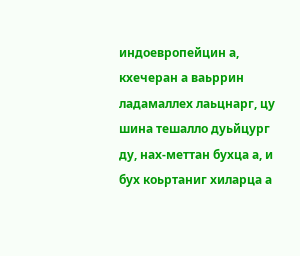индоевропейцин а, кхечеран а ваьррин ладамаллех лаьцнарг, цу шина тешалло дуьйцург ду, нах-меттан бухца а, и бух коьртаниг хиларца а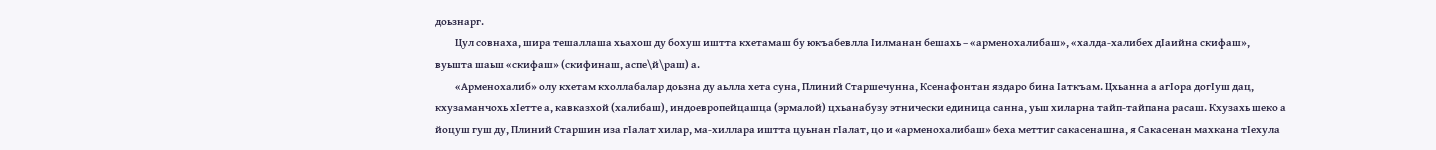доьзнарг.
          Цул совнаха, шира тешаллаша хьахош ду бохуш иштта кхетамаш бу юкъабевлла Iилманан бешахь – «арменохалибаш», «халда-халибех дIаийна скифаш», вуьшта шаьш «скифаш» (скифинаш, аспе\й\раш) а.
          «Арменохалиб» олу кхетам кхоллабалар доьзна ду аьлла хета суна, Плиний Старшечунна, Ксенафонтан яздаро бина Iаткъам. Цхьанна а агIора догIуш дац, кхузаманчохь хIетте а, кавказхой (халибаш), индоевропейцашца (эрмалой) цхьанабузу этнически единица санна, уьш хиларна тайп-тайпана расаш. Кхузахь шеко а йоцуш гуш ду, Плиний Старшин иза гIалат хилар, ма-хиллара иштта цуьнан гIалат, цо и «арменохалибаш» беха меттиг сакасенашна, я Сакасенан махкана тIехула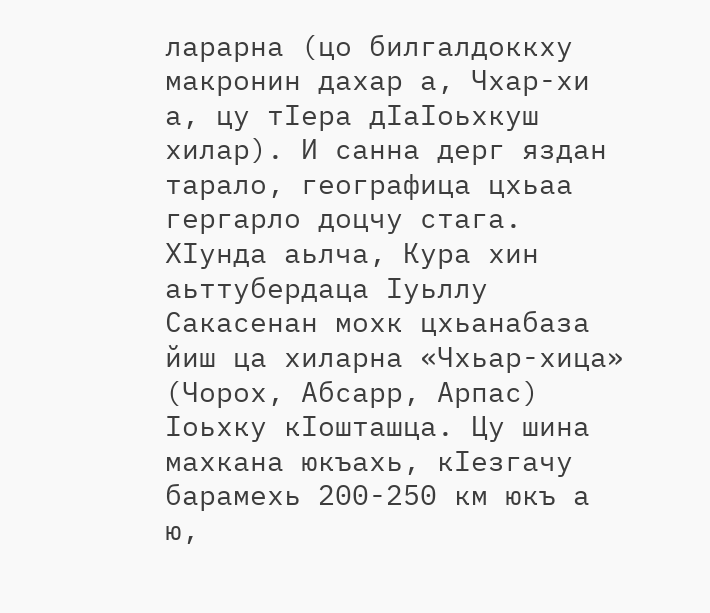ларарна (цо билгалдоккху макронин дахар а, Чхар-хи а, цу тIера дIаIоьхкуш хилар). И санна дерг яздан тарало, географица цхьаа гергарло доцчу стага. ХIунда аьлча, Кура хин аьттубердаца Iуьллу Сакасенан мохк цхьанабаза йиш ца хиларна «Чхьар-хица» (Чорох, Абсарр, Арпас) Iоьхку кIошташца. Цу шина махкана юкъахь, кIезгачу барамехь 200-250 км юкъ а ю,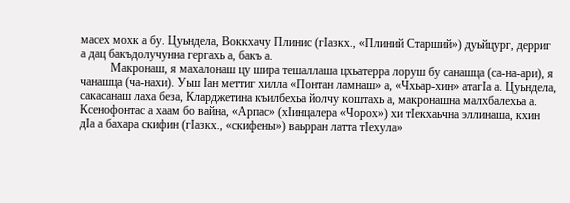масех мохк а бу. Цуьндела, Воккхачу Плинис (гIазкх., «Плиний Старший») дуьйцург, дерриг а дац бакъдолучунна гергахь а, бакъ а.
          Макронаш, я махалонаш цу шира тешаллаша цхьатерра лоруш бу санашца (са-на-ари), я чанашца (ча-нахи). Уьш Iан меттиг хилла «Понтан ламнаш» а, «Чхьар-хин» атагIа а. Цуьндела, сакасанаш лаха беза, Кларджетина къилбехьа йолчу коштахь а, макронашна малхбалехьа а. Ксенофонтас а хаам бо вайна, «Арпас» (хIинцалера «Чорох») хи тIекхаьчна эллинаша, кхин дIа а бахара скифин (гIазкх., «скифены») ваьрран латта тIехула»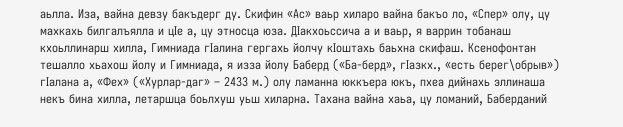аьлла. Иза, вайна девзу бакъдерг ду. Скифин «Ас» ваьр хиларо вайна бакъо ло, «Спер» олу, цу махкахь билгалъялла и цIе а, цу этносца юза. ДIакхоьссича а и ваьр, я варрин тобанаш кхоьллинарш хилла, Гимниада гIалина гергахь йолчу кIоштахь баьхна скифаш. Ксенофонтан тешалло хьахош йолу и Гимниада, я изза йолу Баберд («Ба-берд», гIазкх., «есть берег\обрыв») гIалана а, «Фех» («Хурлар-даг» – 2433 м.) олу ламанна юккъера юкъ, пхеа дийнахь эллинаша некъ бина хилла, летаршца боьлхуш уьш хиларна. Тахана вайна хаьа, цу ломаний, Баберданий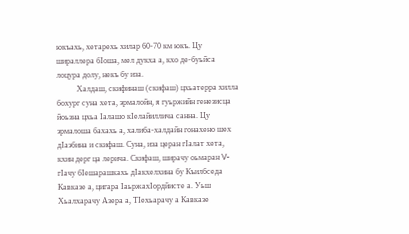юкъахь, хетарехь хилар 60-70 км юкъ. Цу шираллера бIоша, мел дукха а, кхо де-буьйса лоцура долу, некъ бу иза.
          Халдаш, скифинаш (скифаш) цхьатерра хилла бохург суна хета, эрмалойн, я гуьржийн генезисца йоьзна цхьа Iалашо кIелайиллича санна. Цу эрмалоша бахахь а, халиба-халдайн гонахено шех дIаэбина и скифаш. Суна, иза церан гIалат хета, кхин дерг ца лерича. Скифаш, ширачу оьмаран V-гIачу бIешарашкахь дIакхелхина бу Къилбседа Кавказе а, цигара IаьржахIордйисте а. Уьш Хьалхарачу Азера а, ТIехьарачу а Кавказе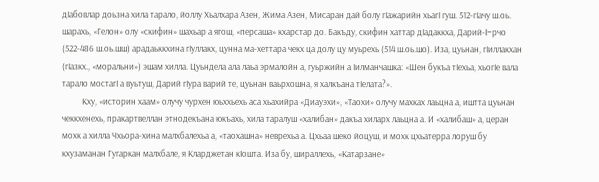дIабовлар доьзна хила тарало, йоллу Хьалхара Азен, Жима Азен, Мисаран дай болу гIажарийн хьагI гуш. 512-гIачу ш.оь. шарахь, «Гелон» олу «скифин» шахьар а ягош, «персаша» кхарстар до. Бакъду, скифин хаттар дIадаккха, Дарий-I-рчо (522-486 ш.оь.шш) арадаьккхина гIуллакх, цунна ма-хеттара чекх ца долу цу муьрехь (514 ш.оь.шо). Иза, цуьнан, гIиллакхан (гIазкх., «моральни») эшам хилла. Цуьндела ала лаьа эрмалойн а, гуьржийн а Iилманчашка: «Шен букъа тIехьа, хьогIе вала тарало мостагI а вуьтуш, Дарий гIура варий те, цуьнан ваьрхошна, я халкъана тIелата?».
          Кху, «историн хаам» олучу чурхен юьххьехь аса хьахийра «Диауэхи», «Таохи» олучу махках лаьцна а, иштта цуьнан чеккхенехь, пракартвеллан этнодекъана юкъахь, хила таралуш «халибан» дакъа хиларх лаьцна а. И «халибаш» а, церан мохк а хилла Чхьора-хина малхбалехьа а, «таохашна» неврехьа а. Цхьаа шеко йоцуш, и мохк цхьатерра лоруш бу кхузаманан Гугаркан малхбале, я Кларджетан кIошта. Иза бу, шираллехь, «Катарзане»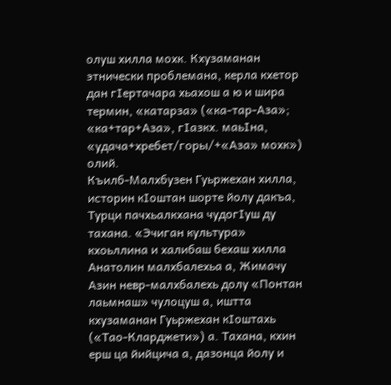олуш хилла мохк. Кхузаманан этнически проблемана, керла кхетор дан гIертачара хьахош а ю и шира термин, «катарза» («ка-тар-Аза»; «ка+тар+Аза», гIазкх. маьIна, «удача+хребет/горы/+«Аза» мохк») олий.
Къилб-Малхбузен Гуьржехан хилла, историн кIоштан шорте йолу дакъа, Турци пачхьалкхана чудогIуш ду тахана. «Эчиган культура» кхоьллина и халибаш бехаш хилла Анатолин малхбалехьа а, Жимачу Азин невр-малхбалехь долу «Понтан лаьмнаш» чулоцуш а, иштта кхузаманан Гуьржехан кIоштахь («Тао-Кларджети») а. Тахана, кхин ерш ца йийцича а, дазонца йолу и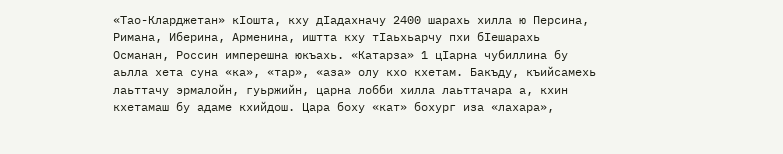«Тао-Кларджетан» кIошта, кху дIадахначу 2400 шарахь хилла ю Персина, Римана, Иберина, Арменина, иштта кху тIаьхьарчу пхи бIешарахь Османан, Россин имперешна юкъахь. «Катарза» 1 цIарна чубиллина бу аьлла хета суна «ка», «тар», «аза» олу кхо кхетам. Бакъду, къийсамехь лаьттачу эрмалойн, гуьржийн, царна лобби хилла лаьттачара а, кхин кхетамаш бу адаме кхийдош. Цара боху «кат» бохург иза «лахара»,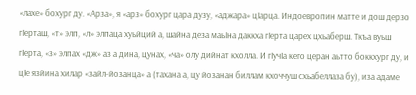«лахе» бохург ду. «Арза», я «арз» бохург цара дузу, «аджара» цIарца. Индоевропин матте и дош дерзо гIерташ, «т» элп, «л» элпаца хуьйций а, шайна деза маьIна даккха гIерта царех цхьаберш. Ткъа вуьш гIерта, «з» элпах «дж» аз а дина, цунах, «ча» олу дийнат кхолла. И гIучIа кего церан аьтто боккхург ду, и цIе язйина хилар «зайл-йозанца» а (тахана а, цу йозанан биллам кхоччуш схьабеллаза бу), иза адаме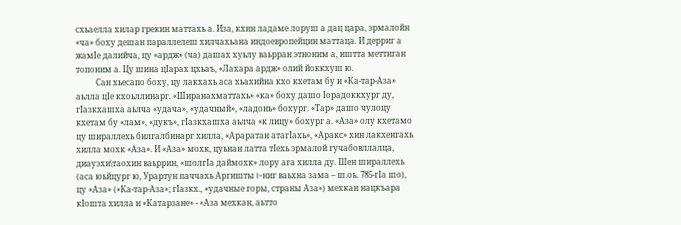схьаелла хилар грекин маттахь а. Иза, кхин ладаме лоруш а дац цара, эрмалойн «ча» боху дешан параллелеш хилчахьана индоевропейцин маттаца. И дерриг а жамIе далийча, цу «ардж» (ча) дашах хуьлу ваьрран этноним а, иштта меттиган топоним а. Цу шина цIарах цхьаъ, «Лахара ардж» олий йоккхуш ю.
          Сан хьесапо боху, цу лакхахь аса хьахийна кхо кхетам бу и «Ка-тар-Аза» аьлла цIе кхоьллинарг. «Ширанахматтахь» «ка» боху дашо Iорадоккхург ду, гIазкхашха аьлча «удача», «удачный», «ладонь» бохург. «Тар» дашо чулоцу кхетам бу «лам», «дукъ», гIазкхашха аьлча «к лицу» бохург а. «Аза» олу кхетамо цу шираллехь билгалбинарг хилла, «Араратан атагIахь», «Аракс» хин лакхенгахь хилла мохк «Аза». И «Аза» мохк, цуьнан латта тIехь эрмалой гучабовллалца, диауэхи\таохин ваьррин, «шолгIа даймохк» лору ага хилла ду. Шен шираллехь (аса юьйцург ю, Урартун паччахь Аргишты I-ниг ваьхна зама – ш.оь. 785-гIа шо), цу «Аза» («Ка-тар-Аза»; гIазкх., «удачные горы, страны Аза») мехкан нацкъара кIошта хилла и «Катарзане» - «Аза мехкан, аьтто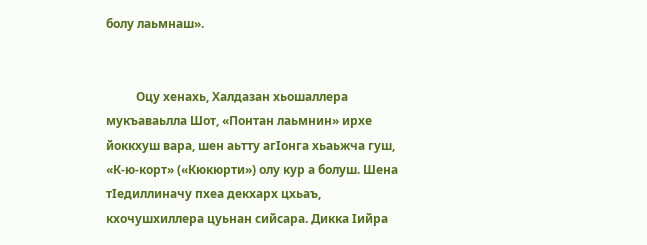болу лаьмнаш».


          Оцу хенахь, Халдазан хьошаллера мукъаваьлла Шот, «Понтан лаьмнин» ирхе йоккхуш вара, шен аьтту агIонга хьаьжча гуш, «К-ю-корт» («Кюкюрти») олу кур а болуш. Шена тIедиллиначу пхеа декхарх цхьаъ, кхочушхиллера цуьнан сийсара. Дикка Iийра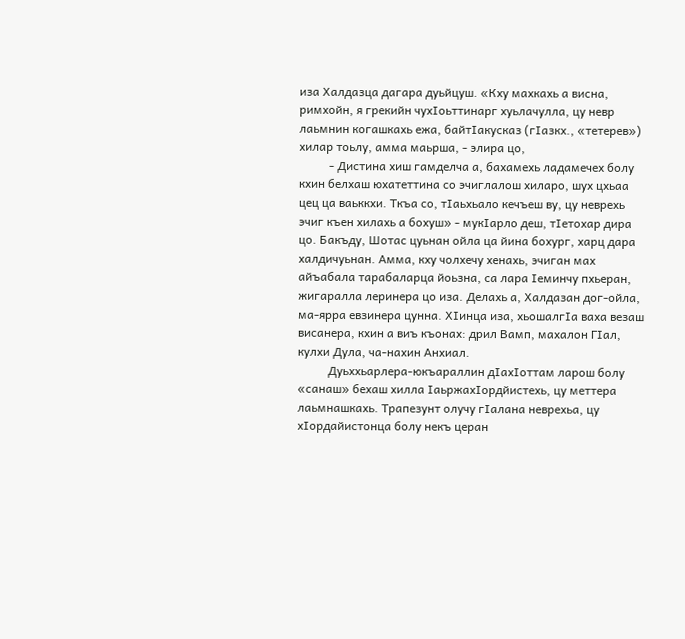иза Халдазца дагара дуьйцуш. «Кху махкахь а висна, римхойн, я грекийн чухIоьттинарг хуьлачулла, цу невр лаьмнин когашкахь ежа, байтIакусказ (гIазкх., «тетерев») хилар тоьлу, амма маьрша, - элира цо,
          - Дистина хиш гамделча а, бахамехь ладамечех болу кхин белхаш юхатеттина со эчиглалош хиларо, шух цхьаа цец ца ваьккхи. Ткъа со, тIаьхьало кечъеш ву, цу неврехь эчиг къен хилахь а бохуш» - мукIарло деш, тIетохар дира цо. Бакъду, Шотас цуьнан ойла ца йина бохург, харц дара халдичуьнан. Амма, кху чолхечу хенахь, эчиган мах айъабала тарабаларца йоьзна, са лара Iеминчу пхьеран, жигаралла леринера цо иза. Делахь а, Халдазан дог-ойла, ма-ярра евзинера цунна. ХIинца иза, хьошалгIа ваха везаш висанера, кхин а виъ къонах: дрил Вамп, махалон ГIал, кулхи Дула, ча-нахин Анхиал.
          Дуьххьарлера-юкъараллин дIахIоттам ларош болу «санаш» бехаш хилла IаьржахIордйистехь, цу меттера лаьмнашкахь. Трапезунт олучу гIалана неврехьа, цу хIордайистонца болу некъ церан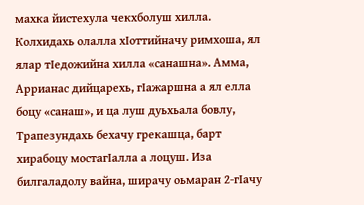махка йистехула чекхболуш хилла. Колхидахь олалла хIоттийначу римхоша, ял ялар тIедожийна хилла «санашна». Амма, Аррианас дийцарехь, гIажаршна а ял елла боцу «санаш», и ца луш дуьхьала бовлу, Трапезундахь бехачу грекашца, барт хирабоцу мостагIалла а лоцуш. Иза билгаладолу вайна, ширачу оьмаран 2-гIачу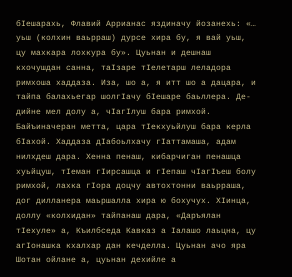бIешарахь, Флавий Аррианас яздиначу йозанехь: «… уьш (колхин ваьрраш) дурсе хира бу, я вай уьш, цу махкара лохкура бу». Цуьнан и дешнаш кхочушдан санна, таIзаре тIелетарш леладора римхоша хаддаза. Иза, шо а, я итт шо а дацара, и тайпа балахьегар шолгIачу бIешаре баьллера. Де-дийне мел долу а, чIагIлуш бара римхой. Байъиначеран метта, цара тIекхуьйлуш бара керла бIахой. Хаддаза дIабоьлхачу гIаттамаша, адам нилхдеш дара. Хенна пенаш, кибарчиган пенашца хуьйцуш, тIеман гIирсашца и гIепаш чIагIъеш болу римхой, лахка гIора доцчу автохтонни ваьрраша, дог дилланера маьршалла хира ю бохучух. ХIинца, доллу «колхидан» тайпанаш дара, «Даръялан тIехуле» а, Къилбседа Кавказ а Iалашо лаьцна, цу агIонашка кхалхар дан кечделла. Цуьнан ачо яра Шотан ойлане а, цуьнан дехийле а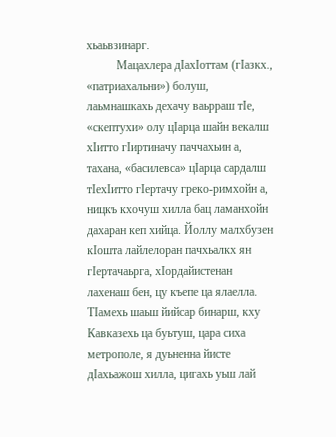хьаьвзинарг.
          Мацахлера дIахIоттам (гIазкх., «патриахальни») болуш, лаьмнашкахь дехачу ваьрраш тIе, «скептухи» олу цIарца шайн векалш хIитто гIиртиначу паччахьин а, тахана, «басилевса» цIарца сардалш тIехIитто гIертачу греко-римхойн а, ницкъ кхочуш хилла бац ламанхойн дахаран кеп хийца. Йоллу малхбузен кIошта лайлелоран пачхьалкх ян гIертачаьрга, хIордайистенан лахенаш бен, цу къепе ца ялаелла. ТIамехь шаьш йийсар бинарш, кху Кавказехь ца буьтуш, цара сиха метрополе, я дуьненна йисте дIахьажош хилла, цигахь уьш лай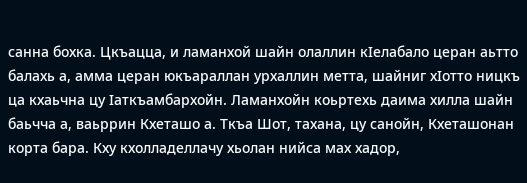санна бохка. Цкъацца, и ламанхой шайн олаллин кIелабало церан аьтто балахь а, амма церан юкъараллан урхаллин метта, шайниг хIотто ницкъ ца кхаьчна цу Iаткъамбархойн. Ламанхойн коьртехь даима хилла шайн баьчча а, ваьррин Кхеташо а. Ткъа Шот, тахана, цу санойн, Кхеташонан корта бара. Кху кхолладеллачу хьолан нийса мах хадор,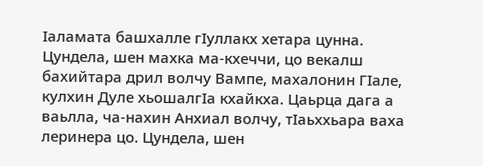Iаламата башхалле гIуллакх хетара цунна. Цундела, шен махка ма-кхеччи, цо векалш бахийтара дрил волчу Вампе, махалонин ГIале, кулхин Дуле хьошалгIа кхайкха. Цаьрца дага а ваьлла, ча-нахин Анхиал волчу, тIаьххьара ваха леринера цо. Цундела, шен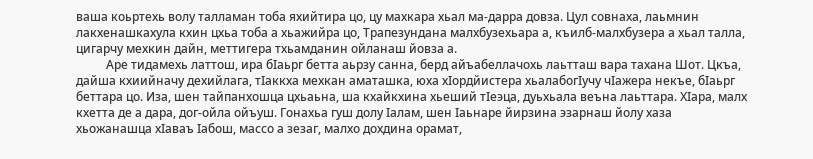ваша коьртехь волу талламан тоба яхийтира цо, цу махкара хьал ма-дарра довза. Цул совнаха, лаьмнин лакхенашкахула кхин цхьа тоба а хьажийра цо, Трапезундана малхбузехьара а, къилб-малхбузера а хьал талла, цигарчу мехкин дайн, меттигера тхьамданин ойланаш йовза а.
          Аре тидамехь латтош, ира бIаьрг бетта аьрзу санна, берд айъабеллачохь лаьтташ вара тахана Шот. Цкъа, дайша кхиийначу дехийлага, тIаккха мехкан аматашка, юха хIордйистера хьалабогIучу чIажера некъе, бIаьрг беттара цо. Иза, шен тайпанхошца цхьаьна, ша кхайкхина хьеший тIеэца, дуьхьала веъна лаьттара. ХIара, малх кхетта де а дара, дог-ойла ойъуш. Гонахьа гуш долу Iалам, шен Iаьнаре йирзина эзарнаш йолу хаза хьожанашца хIаваъ Iабош, массо а зезаг, малхо дохдина орамат,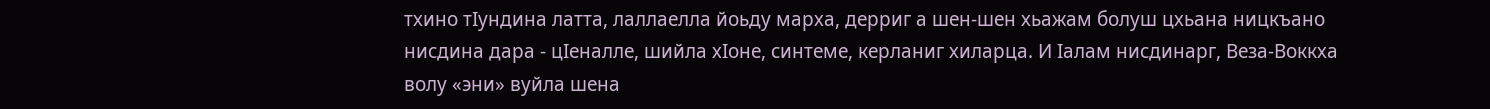тхино тIундина латта, лаллаелла йоьду марха, дерриг а шен-шен хьажам болуш цхьана ницкъано нисдина дара - цIеналле, шийла хIоне, синтеме, керланиг хиларца. И Iалам нисдинарг, Веза-Воккха волу «эни» вуйла шена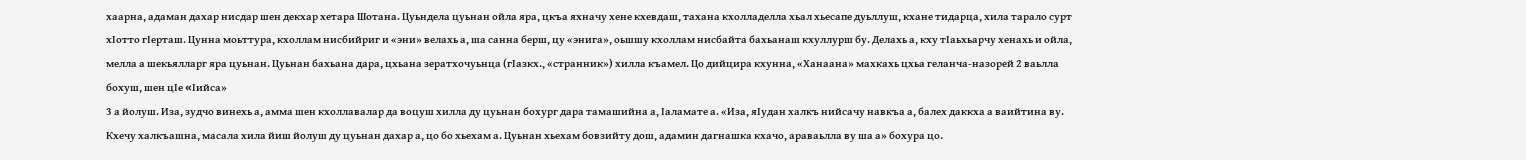хаарна, адаман дахар нисдар шен декхар хетара Шотана. Цуьндела цуьнан ойла яра, цкъа яхначу хене кхевдаш, тахана кхолладелла хьал хьесапе дуьллуш, кхане тидарца, хила тарало сурт хIотто гIерташ. Цунна моьттура, кхоллам нисбийриг и «эни» велахь а, ша санна берш, цу «энига», оьшшу кхоллам нисбайта бахьанаш кхуллурш бу. Делахь а, кху тIаьхьарчу хенахь и ойла, мелла а шекьялларг яра цуьнан. Цуьнан бахьана дара, цхьана зератхочуьнца (гIазкх., «странник») хилла къамел. Цо дийцира кхунна, «Ханаана» махкахь цхьа геланча-назорей 2 ваьлла бохуш, шен цIе «Iийса»
3 а йолуш. Иза, зудчо винехь а, амма шен кхоллавалар да воцуш хилла ду цуьнан бохург дара тамашийна а, Iаламате а. «Иза, яIудан халкъ нийсачу навкъа а, балех даккха а ваийтина ву. Кхечу халкъашна, масала хила йиш йолуш ду цуьнан дахар а, цо бо хьехам а. Цуьнан хьехам бовзийту дош, адамин дагнашка кхачо, араваьлла ву ша а» бохура цо.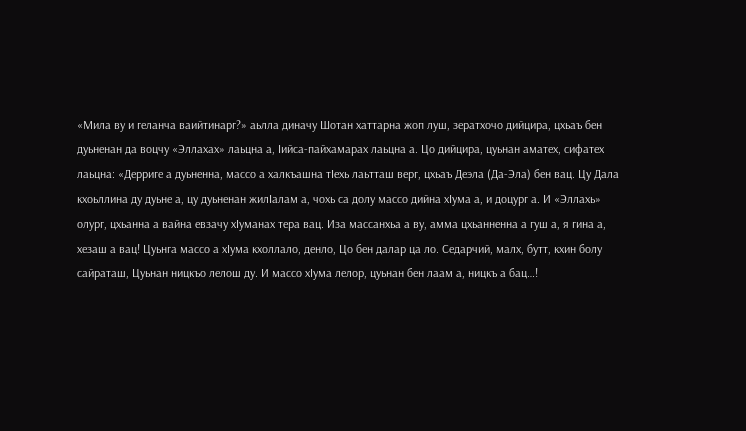«Мила ву и геланча ваийтинарг?» аьлла диначу Шотан хаттарна жоп луш, зератхочо дийцира, цхьаъ бен дуьненан да воцчу «Эллахах» лаьцна а, Iийса-пайхамарах лаьцна а. Цо дийцира, цуьнан аматех, сифатех лаьцна: «Дерриге а дуьненна, массо а халкъашна тIехь лаьтташ верг, цхьаъ Деэла (Да-Эла) бен вац. Цу Дала кхоьллина ду дуьне а, цу дуьненан жилIалам а, чохь са долу массо дийна хIума а, и доцург а. И «Эллахь» олург, цхьанна а вайна евзачу хIуманах тера вац. Иза массанхьа а ву, амма цхьанненна а гуш а, я гина а, хезаш а вац! Цуьнга массо а хIума кхоллало, денло, Цо бен далар ца ло. Седарчий, малх, бутт, кхин болу сайраташ, Цуьнан ницкъо лелош ду. И массо хIума лелор, цуьнан бен лаам а, ницкъ а бац…!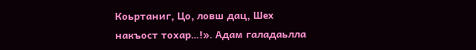Коьртаниг, Цо, ловш дац, Шех накъост тохар…!». Адам галадаьлла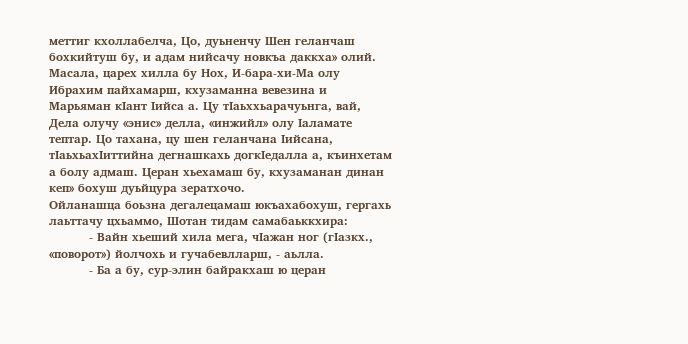меттиг кхоллабелча, Цо, дуьненчу Шен геланчаш бохкийтуш бу, и адам нийсачу новкъа даккха» олий. Масала, царех хилла бу Нох, И-бара-хи-Ма олу Ибрахим пайхамарш, кхузаманна вевезина и Марьяман кIант Iийса а. Цу тIаьххьарачуьнга, вай, Дела олучу «энис» делла, «инжийл» олу Iаламате тептар. Цо тахана, цу шен геланчана Iийсана, тIаьхьахIиттийна дегнашкахь догкIедалла а, къинхетам а болу адмаш. Церан хьехамаш бу, кхузаманан динан кеп» бохуш дуьйцура зератхочо.
Ойланашца боьзна дегалецамаш юкъахабохуш, гергахь лаьттачу цхьаммо, Шотан тидам самабаьккхира:
          - Вайн хьеший хила мега, чIажан ног (гIазкх., «поворот») йолчохь и гучабевлларш, - аьлла.
          - Ба а бу, сур-элин байракхаш ю церан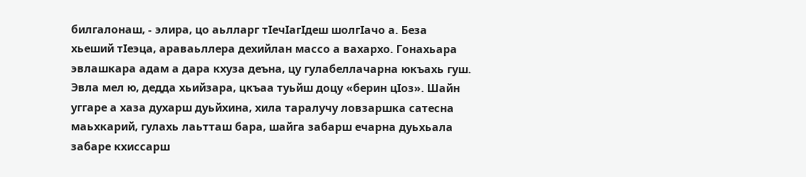билгалонаш, - элира, цо аьлларг тIечIагIдеш шолгIачо а. Беза хьеший тIеэца, араваьллера дехийлан массо а вахархо. Гонахьара эвлашкара адам а дара кхуза деъна, цу гулабеллачарна юкъахь гуш. Эвла мел ю, дедда хьийзара, цкъаа туьйш доцу «берин цIоз». Шайн уггаре а хаза духарш дуьйхина, хила таралучу ловзаршка сатесна маьхкарий, гулахь лаьтташ бара, шайга забарш ечарна дуьхьала забаре кхиссарш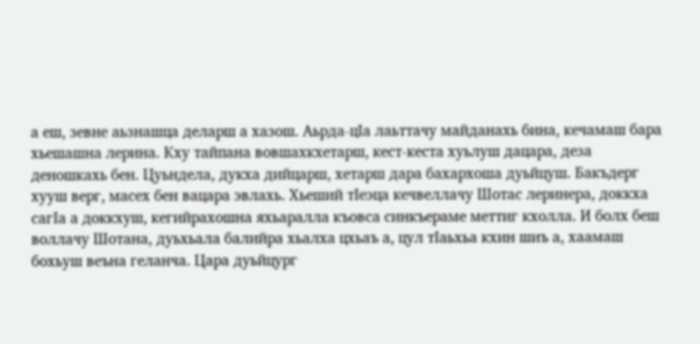а еш, зевне аьзнашца деларш а хазош. Аьрда-цIа лаьттачу майданахь бина, кечамаш бара хьешашна лерина. Кху тайпана вовшахкхетарш, кест-кеста хуьлуш дацара, деза деношкахь бен. Цуьндела, дукха дийцарш, хетарш дара бахархоша дуьйцуш. Бакъдерг хууш верг, масех бен вацара эвлахь. Хьеший тIеэца кечвеллачу Шотас леринера, доккха сагIа а доккхуш, кегийрахошна яхьаралла къовса синкъераме меттиг кхолла. И болх беш воллачу Шотана, дуьхьала балийра хьалха цхьаъ а, цул тIаьхьа кхин шиъ а, хаамаш бохьуш веъна геланча. Цара дуьйцург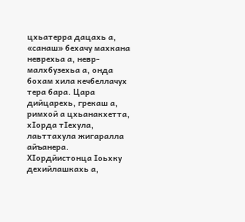цхьатерра дацахь а, «санаш» бехачу махкана неврехьа а, невр-малхбузехьа а, онда бохам хила кечбеллачух тера бара. Цара дийцарехь, грекаш а, римхой а цхьанакхетта, хIорда тIехула, лаьттахула жигаралла айъанера. ХIордйистонца Iоьхку дехийлашкахь а,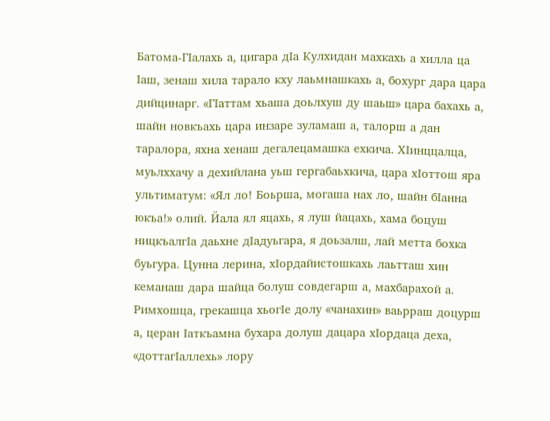Батома-ГIалахь а, цигара дIа Кулхидан махкахь а хилла ца Iаш, зенаш хила тарало кху лаьмнашкахь а, бохург дара цара дийцинарг. «ГIаттам хьаша доьлхуш ду шаьш» цара бахахь а, шайн новкъахь цара инзаре зуламаш а, талорш а дан таралора, яхна хенаш дегалецамашка ехкича. ХIинццалца, муьлххачу а дехийлана уьш гергабаьхкича, цара хIоттош яра ультиматум: «Ял ло! Боьрша, могаша нах ло, шайн бIанна юкъа!» олий. Йала ял яцахь, я луш йацахь, хама боцуш ницкъалгIа даьхне дIадуьгара, я доьзалш, лай метта бохка буьгура. Цунна лерина, хIордайистошкахь лаьтташ хин кеманаш дара шайца болуш совдегарш а, махбарахой а. Римхошца, грекашца хьогIе долу «чанахин» ваьрраш доцурш а, церан Iаткъамна бухара долуш дацара хIордаца деха, «доттагIаллехь» лору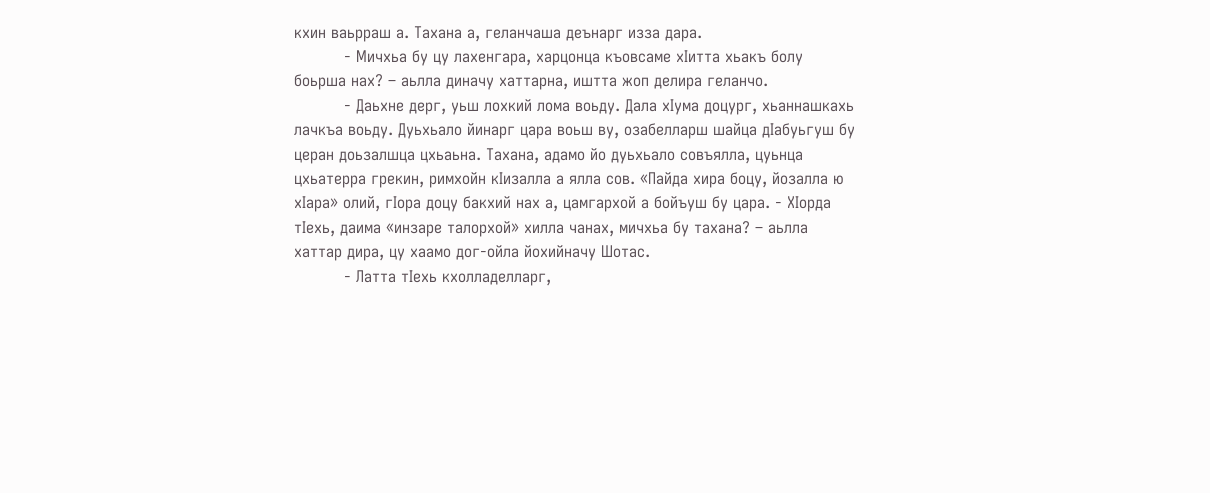кхин ваьрраш а. Тахана а, геланчаша деънарг изза дара.
          - Мичхьа бу цу лахенгара, харцонца къовсаме хIитта хьакъ болу боьрша нах? – аьлла диначу хаттарна, иштта жоп делира геланчо.
          - Даьхне дерг, уьш лохкий лома воьду. Дала хIума доцург, хьаннашкахь лачкъа воьду. Дуьхьало йинарг цара воьш ву, озабелларш шайца дIабуьгуш бу церан доьзалшца цхьаьна. Тахана, адамо йо дуьхьало совъялла, цуьнца цхьатерра грекин, римхойн кIизалла а ялла сов. «Пайда хира боцу, йозалла ю хIара» олий, гIора доцу бакхий нах а, цамгархой а бойъуш бу цара. - ХIорда тIехь, даима «инзаре талорхой» хилла чанах, мичхьа бу тахана? – аьлла хаттар дира, цу хаамо дог-ойла йохийначу Шотас.
          - Латта тIехь кхолладелларг,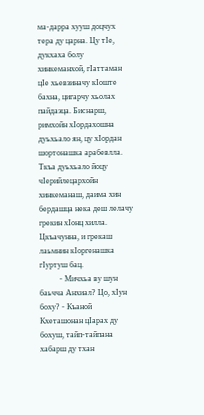ма-дарра хууш доцчух тера ду царна. Цу тIе, дукхаха болу хинкеманхой, гIаттаман цIе хьевзиначу кIоште бахна, цигарчу хьолах пайдаэца. Биснарш, римхойн хIордахошна дуьхьало ян, цу хIордан шортонашка арабевлла. Ткъа дуьхьало йоцу чIерийлецархойн хинкеманаш, даима хин бердашца нека деш лелачу грекин хIонц хилла.
Цкъачунна, и грекаш лаьмнин кIоргенашка гIуртуш бац.
          - Мичхьа ву шун баьчча Анхиал? Цо, хIун боху? - Къаной Кхеташонан цIарах ду бохуш, тайп-тайпана хабарш ду тхан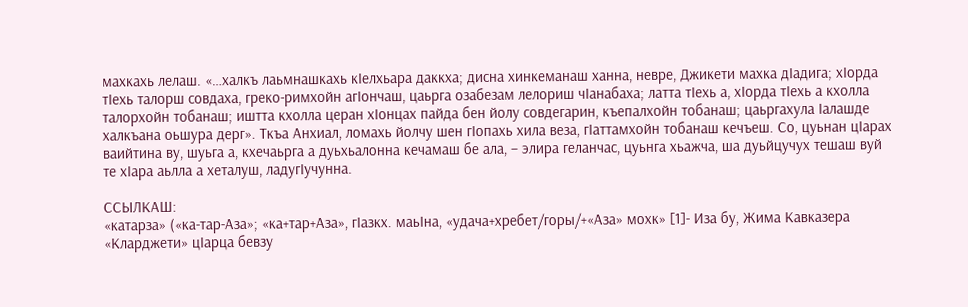махкахь лелаш. «…халкъ лаьмнашкахь кIелхьара даккха; дисна хинкеманаш ханна, невре, Джикети махка дIадига; хIорда тIехь талорш совдаха, греко-римхойн агIончаш, цаьрга озабезам лелориш чIанабаха; латта тIехь а, хIорда тIехь а кхолла талорхойн тобанаш; иштта кхолла церан хIонцах пайда бен йолу совдегарин, къепалхойн тобанаш; цаьргахула Iалашде халкъана оьшура дерг». Ткъа Анхиал, ломахь йолчу шен гIопахь хила веза, гIаттамхойн тобанаш кечъеш. Со, цуьнан цIарах ваийтина ву, шуьга а, кхечаьрга а дуьхьалонна кечамаш бе ала, – элира геланчас, цуьнга хьажча, ша дуьйцучух тешаш вуй те хIара аьлла а хеталуш, ладугIучунна.

ССЫЛКАШ:
«катарза» («ка-тар-Аза»; «ка+тар+Аза», гIазкх. маьIна, «удача+хребет/горы/+«Аза» мохк» [1]- Иза бу, Жима Кавказера «Кларджети» цIарца бевзу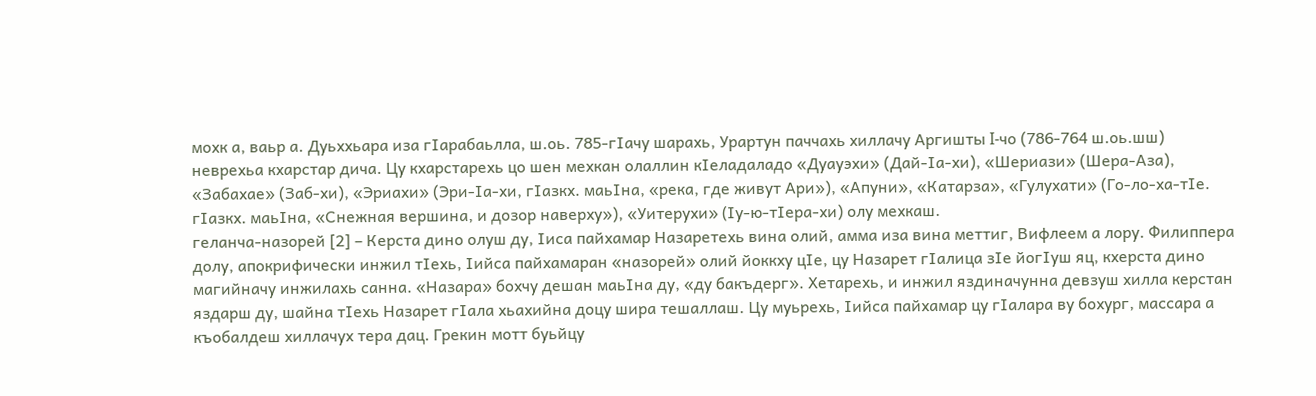мохк а, ваьр а. Дуьххьара иза гIарабаьлла, ш.оь. 785-гIачу шарахь, Урартун паччахь хиллачу Аргишты I-чо (786-764 ш.оь.шш) неврехьа кхарстар дича. Цу кхарстарехь цо шен мехкан олаллин кIеладаладо «Дуауэхи» (Дай-Iа-хи), «Шериази» (Шера-Аза), «Забахае» (Заб-хи), «Эриахи» (Эри-Iа-хи, гIазкх. маьIна, «река, где живут Ари»), «Апуни», «Катарза», «Гулухати» (Го-ло-ха-тIе. гIазкх. маьIна, «Снежная вершина, и дозор наверху»), «Уитерухи» (Iу-ю-тIера-хи) олу мехкаш.
геланча-назорей [2] – Керста дино олуш ду, Iиса пайхамар Назаретехь вина олий, амма иза вина меттиг, Вифлеем а лору. Филиппера долу, апокрифически инжил тIехь, Iийса пайхамаран «назорей» олий йоккху цIе, цу Назарет гIалица зIе йогIуш яц, кхерста дино магийначу инжилахь санна. «Назара» бохчу дешан маьIна ду, «ду бакъдерг». Хетарехь, и инжил яздиначунна девзуш хилла керстан яздарш ду, шайна тIехь Назарет гIала хьахийна доцу шира тешаллаш. Цу муьрехь, Iийса пайхамар цу гIалара ву бохург, массара а къобалдеш хиллачух тера дац. Грекин мотт буьйцу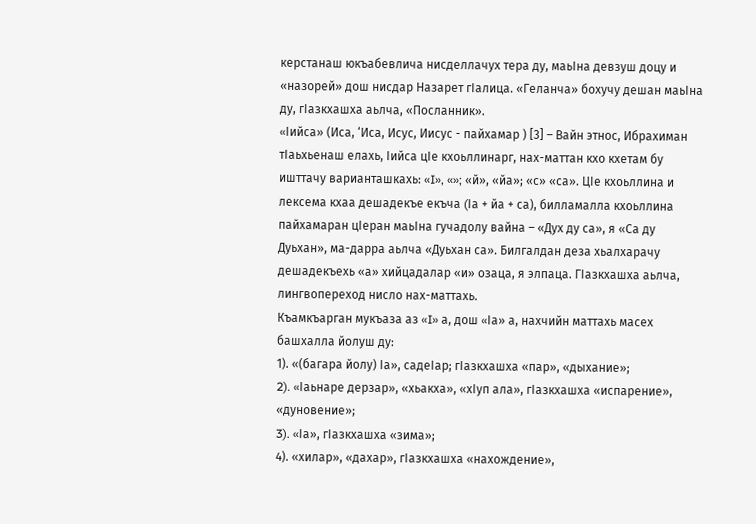керстанаш юкъабевлича нисделлачух тера ду, маьIна девзуш доцу и «назорей» дош нисдар Назарет гIалица. «Геланча» бохучу дешан маьIна ду, гIазкхашха аьлча, «Посланник».
«Iийса» (Иса, ‘Иса, Исус, Иисус - пайхамар ) [3] – Вайн этнос, Ибрахиман тIаьхьенаш елахь, Iийса цIе кхоьллинарг, нах-маттан кхо кхетам бу ишттачу варианташкахь: «I», «»; «й», «йа»; «с» «са». ЦIе кхоьллина и лексема кхаа дешадекъе екъча (Iа + йа + са), билламалла кхоьллина пайхамаран цIеран маьIна гучадолу вайна – «Дух ду са», я «Са ду Дуьхан», ма-дарра аьлча «Дуьхан са». Билгалдан деза хьалхарачу дешадекъехь «а» хийцадалар «и» озаца, я элпаца. ГIазкхашха аьлча, лингвопереход нисло нах-маттахь.
Къамкъарган мукъаза аз «I» а, дош «Iа» а, нахчийн маттахь масех башхалла йолуш ду:
1). «(багара йолу) Iа», садеIар; гIазкхашха «пар», «дыхание»;
2). «Iаьнаре дерзар», «хьакха», «хIуп ала», гIазкхашха «испарение», «дуновение»;
3). «Iа», гIазкхашха «зима»;
4). «хилар», «дахар», гIазкхашха «нахождение»,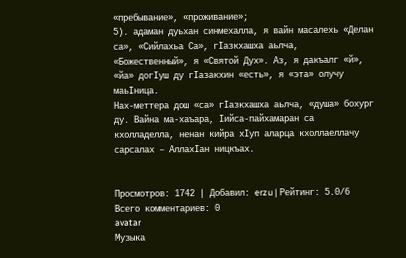«пребывание», «проживание»;
5). адаман дуьхан синмехалла, я вайн масалехь «Делан са», «Сийлахьа Са», гIазкхашха аьлча, «Божественный», я «Святой Дух». Аз, я дакъалг «й», «йа» догIуш ду гIазакхин «есть», я «эта» олучу маьIница.
Нах-меттера дош «са» гIазкхашха аьлча, «душа» бохург ду. Вайна ма-хаъара, Iийса-пайхамаран са кхолладелла, ненан кийра хIуп аларца кхоллаеллачу сарсалах – АллахIан ницкъах.


Просмотров: 1742 | Добавил: erzu | Рейтинг: 5.0/6
Всего комментариев: 0
avatar
Музыка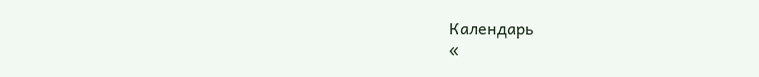Календарь
«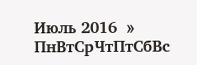Июль 2016  »
ПнВтСрЧтПтСбВс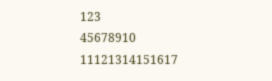123
45678910
11121314151617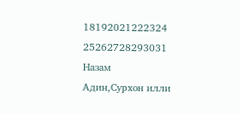18192021222324
25262728293031
Назам
Адин,Сурхон илли